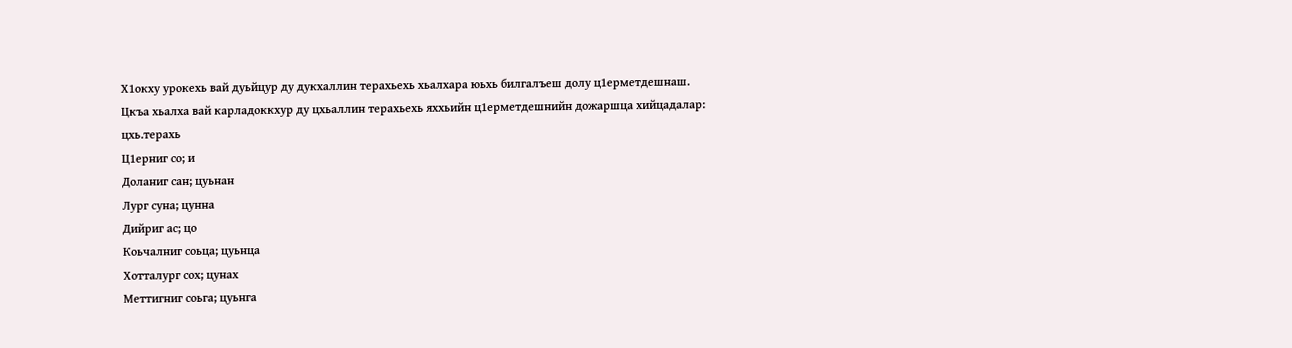Х1окху урокехь вай дуьйцур ду дукхаллин терахьехь хьалхара юьхь билгалъеш долу ц1ерметдешнаш.
Цкъа хьалха вай карладоккхур ду цхьаллин терахьехь яххьийн ц1ерметдешнийн дожаршца хийцадалар:
цхь.терахь
Ц1ерниг со; и
Доланиг сан; цуьнан
Лург суна; цунна
Дийриг ас; цо
Коьчалниг соьца; цуьнца
Хотталург сох; цунах
Меттигниг соьга; цуьнга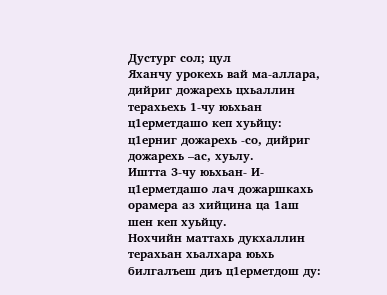Дустург сол; цул
Яханчу урокехь вай ма-аллара, дийриг дожарехь цхьаллин терахьехь 1-чу юьхьан ц1ерметдашо кеп хуьйцу: ц1ерниг дожарехь -со, дийриг дожарехь –ас, хуьлу.
Иштта 3-чу юьхьан- И- ц1ерметдашо лач дожаршкахь орамера аз хийцина ца 1аш шен кеп хуьйцу.
Нохчийн маттахь дукхаллин терахьан хьалхара юьхь билгалъеш диъ ц1ерметдош ду: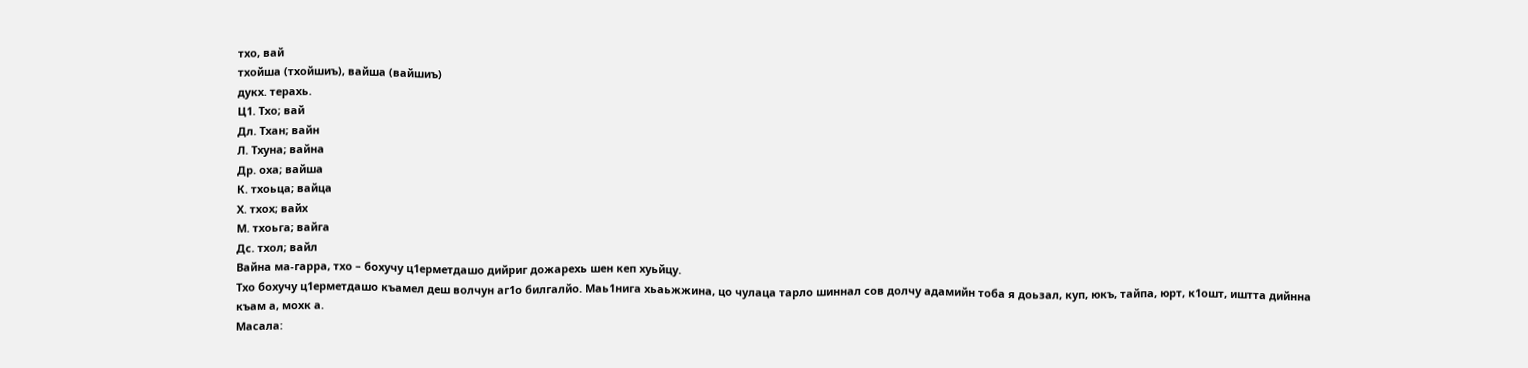тхо, вай
тхойша (тхойшиъ), вайша (вайшиъ)
дукх. терахь.
Ц1. Тхо; вай
Дл. Тхан; вайн
Л. Тхуна; вайна
Др. оха; вайша
К. тхоьца; вайца
Х. тхох; вайх
М. тхоьга; вайга
Дс. тхол; вайл
Вайна ма-гарра, тхо – бохучу ц1ерметдашо дийриг дожарехь шен кеп хуьйцу.
Тхо бохучу ц1ерметдашо къамел деш волчун аг1о билгалйо. Маь1нига хьаьжжина, цо чулаца тарло шиннал сов долчу адамийн тоба я доьзал, куп, юкъ, тайпа, юрт, к1ошт, иштта дийнна къам а, мохк а.
Масала: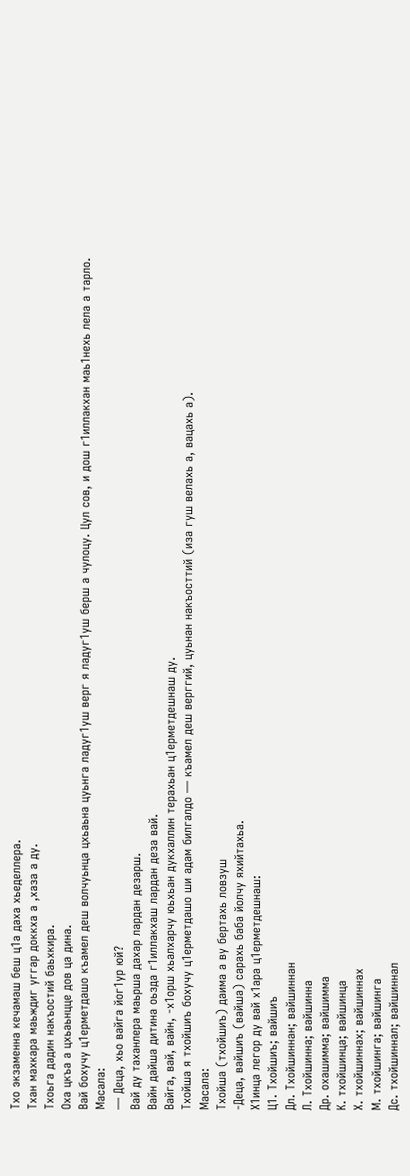Тхо экзаменна кечамаш беш ц1а даха хьеделлера.
Тхан махкара маьждиг уггар доккха а ,хаза а ду.
Тхоьга дадин накъостий баьхкира.
Оха цкъа а цхьаьнцце дов ца дина.
Вай бохучу ц1ерметдашо къамел деш волчуьнца цхьаьна цуьнга ладуг1уш верг я ладуг1уш берш а чулоцу. Цул сов, и дош г1иллакхан маь1нехь лела а тарло.
Масала:
— Деца, хьо вайга йог1ур юй?
Вай ду таханлера маьрша дахар лардан дезарш.
Вайн дайша дитина оьзда г1иллакхаш лардан деза вай.
Вайга, вай, вайн, -х1орш хьалхарчу юьхьан дукхаллин терахьан ц1ерметдешнаш ду.
Тхойша я тхойшиъ бохучу ц1ерметдашо ши адам билгалдо — къамел деш верггий, цуьнан накъосттий (иза гуш велахь а, вацахь а).
Масала:
Тхойша (тхойшиъ) даима а ву бертахь ловзуш
-Деца, вайшиъ (вайша) сарахь баба йолчу яхийтахьа.
Х1инца легор ду вай х1ара ц1ерметдешнаш:
Ц1. Тхойшиъ; вайшиъ
Дл. Тхойшиннан; вайшиннан
Л. Тхойшинна; вайшинна
Др. охашимма; вайшимма
К. тхойшинца; вайшинца
Х. тхойшиннах; вайшиннах
М. тхойшинга; вайшинга
Дс. тхойшиннал; вайшиннал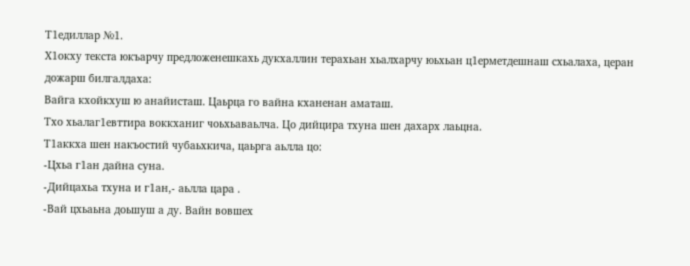Т1едиллар №1.
Х1окху текста юкъарчу предложенешкахь дукхаллин терахьан хьалхарчу юьхьан ц1ерметдешнаш схьалаха, церан дожарш билгалдаха:
Вайга кхойкхуш ю анайисташ. Цаьрца го вайна кханенан аматаш.
Тхо хьалаг1евттира воккханиг чоьхьаваьлча. Цо дийцира тхуна шен дахарх лаьцна.
Т1аккха шен накъостий чубаьхкича, цаьрга аьлла цо:
-Цхьа г1ан дайна суна.
-Дийцахьа тхуна и г1ан,- аьлла цара .
-Вай цхьаьна доьшуш а ду. Вайн вовшех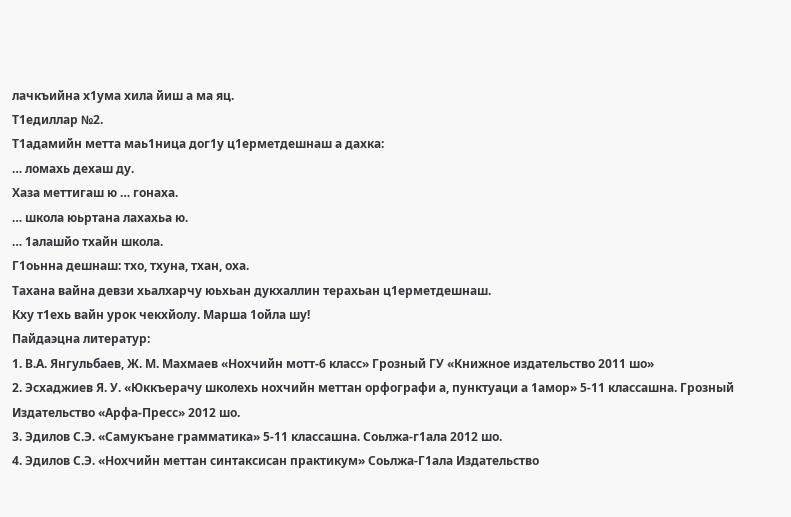лачкъийна х1ума хила йиш а ма яц.
Т1едиллар №2.
Т1адамийн метта маь1ница дог1у ц1ерметдешнаш а дахка:
… ломахь дехаш ду.
Хаза меттигаш ю … гонаха.
… школа юьртана лахахьа ю.
… 1алашйо тхайн школа.
Г1оьнна дешнаш: тхо, тхуна, тхан, оха.
Тахана вайна девзи хьалхарчу юьхьан дукхаллин терахьан ц1ерметдешнаш.
Кху т1ехь вайн урок чекхйолу. Марша 1ойла шу!
Пайдаэцна литератур:
1. В.А. Янгульбаев, Ж. М. Махмаев «Нохчийн мотт-6 класс» Грозный ГУ «Книжное издательство 2011 шо»
2. Эсхаджиев Я. У. «Юккъерачу школехь нохчийн меттан орфографи а, пунктуаци а 1амор» 5-11 классашна. Грозный Издательство «Арфа-Пресс» 2012 шо.
3. Эдилов С.Э. «Самукъане грамматика» 5-11 классашна. Соьлжа-г1ала 2012 шо.
4. Эдилов С.Э. «Нохчийн меттан синтаксисан практикум» Соьлжа-Г1ала Издательство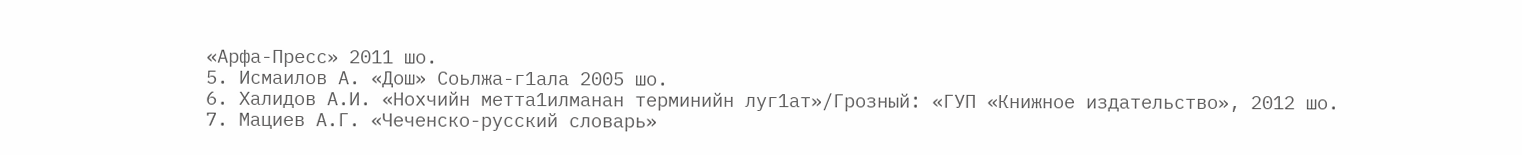«Арфа-Пресс» 2011 шо.
5. Исмаилов А. «Дош» Соьлжа-г1ала 2005 шо.
6. Халидов А.И. «Нохчийн метта1илманан терминийн луг1ат»/Грозный: «ГУП «Книжное издательство», 2012 шо.
7. Мациев А.Г. «Чеченско-русский словарь»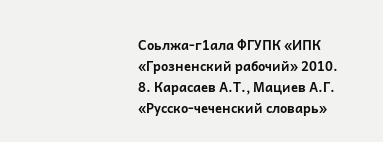Соьлжа-г1ала ФГУПК «ИПК «Грозненский рабочий» 2010.
8. Карасаев А.Т., Мациев А.Г. «Русско-чеченский словарь»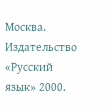Москва. Издательство «Русский язык» 2000.